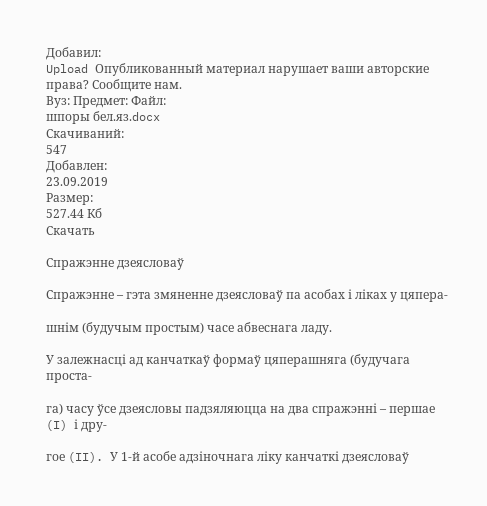Добавил:
Upload Опубликованный материал нарушает ваши авторские права? Сообщите нам.
Вуз: Предмет: Файл:
шпоры бел.яз.docx
Скачиваний:
547
Добавлен:
23.09.2019
Размер:
527.44 Кб
Скачать

Спражэнне дзеясловаў

Спражэнне – гэта змяненне дзеясловаў па асобах і ліках у цяпера-

шнім (будучым простым) часе абвеснага ладу.

У залежнасці ад канчаткаў формаў цяперашняга (будучага проста-

га) часу ўсе дзеясловы падзяляюцца на два спражэнні – першае (I) і дру-

гое (II). У 1-й асобе адзіночнага ліку канчаткі дзеясловаў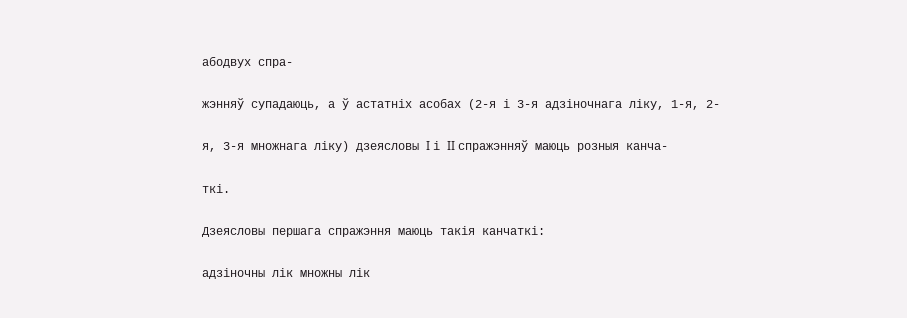абодвух спра-

жэнняў супадаюць, а ў астатніх асобах (2-я і 3-я адзіночнага ліку, 1-я, 2-

я, 3-я множнага ліку) дзеясловы I і II спражэнняў маюць розныя канча-

ткі.

Дзеясловы першага спражэння маюць такія канчаткі:

адзіночны лік множны лік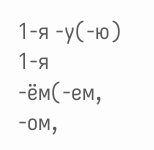1-я -у(-ю) 1-я -ём(-ем, -ом,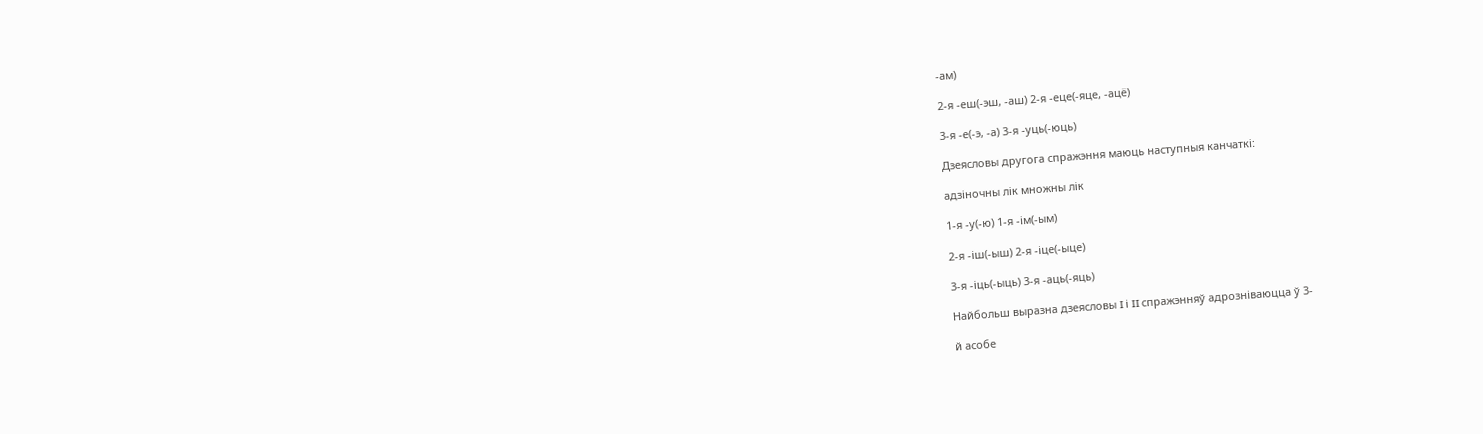-ам)

2-я -еш(-эш, -аш) 2-я -еце(-яце, -ацё)

3-я -е(-э, -а) 3-я -уць(-юць)

Дзеясловы другога спражэння маюць наступныя канчаткі:

адзіночны лік множны лік

1-я -у(-ю) 1-я -ім(-ым)

2-я -іш(-ыш) 2-я -іце(-ыце)

3-я -іць(-ыць) 3-я -аць(-яць)

Найбольш выразна дзеясловы I і II спражэнняў адрозніваюцца ў 3-

й асобе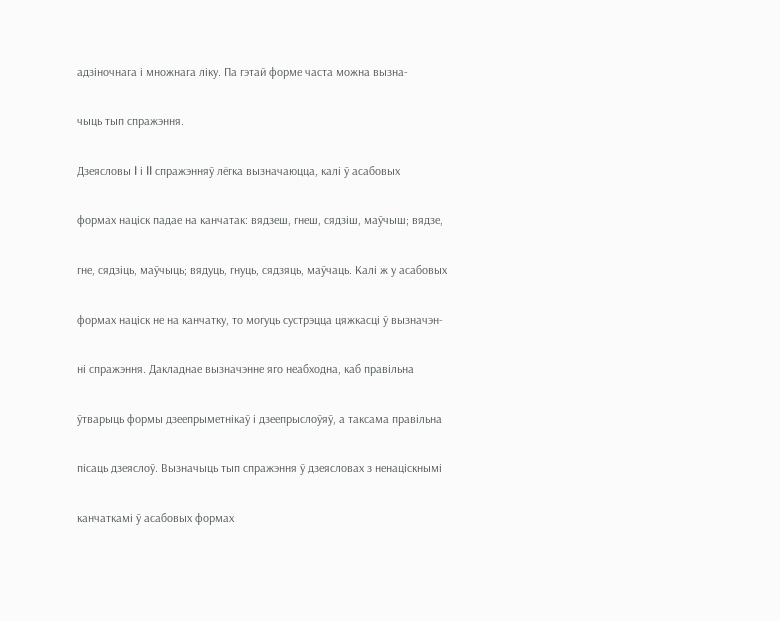адзіночнага і множнага ліку. Па гэтай форме часта можна вызна-

чыць тып спражэння.

Дзеясловы I і II спражэнняў лёгка вызначаюцца, калі ў асабовых

формах націск падае на канчатак: вядзеш, гнеш, сядзіш, маўчыш; вядзе,

гне, сядзіць, маўчыць; вядуць, гнуць, сядзяць, маўчаць. Калі ж у асабовых

формах націск не на канчатку, то могуць сустрэцца цяжкасці ў вызначэн-

ні спражэння. Дакладнае вызначэнне яго неабходна, каб правільна

ўтварыць формы дзеепрыметнікаў і дзеепрыслоўяў, а таксама правільна

пісаць дзеяслоў. Вызначыць тып спражэння ў дзеясловах з ненаціскнымі

канчаткамі ў асабовых формах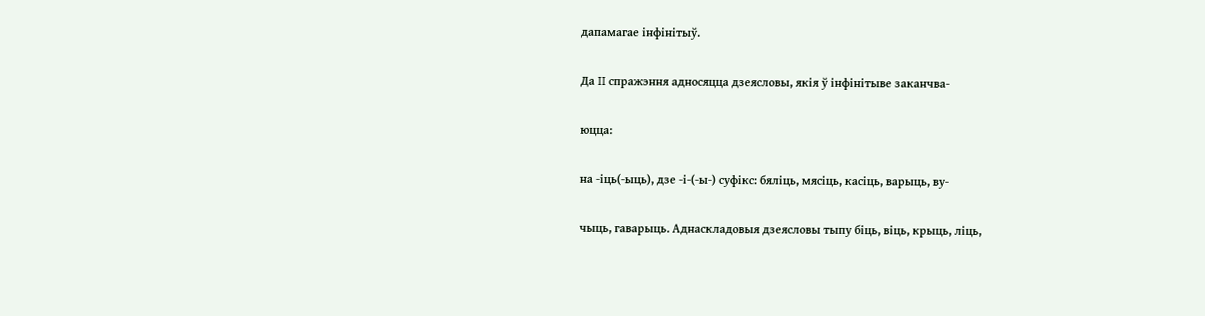дапамагае інфінітыў.

Да II спражэння адносяцца дзеясловы, якія ў інфінітыве заканчва-

юцца:

на -іць(-ыць), дзе -і-(-ы-) суфікс: бяліць, мясіць, касіць, варыць, ву-

чыць, гаварыць. Аднаскладовыя дзеясловы тыпу біць, віць, крыць, ліць,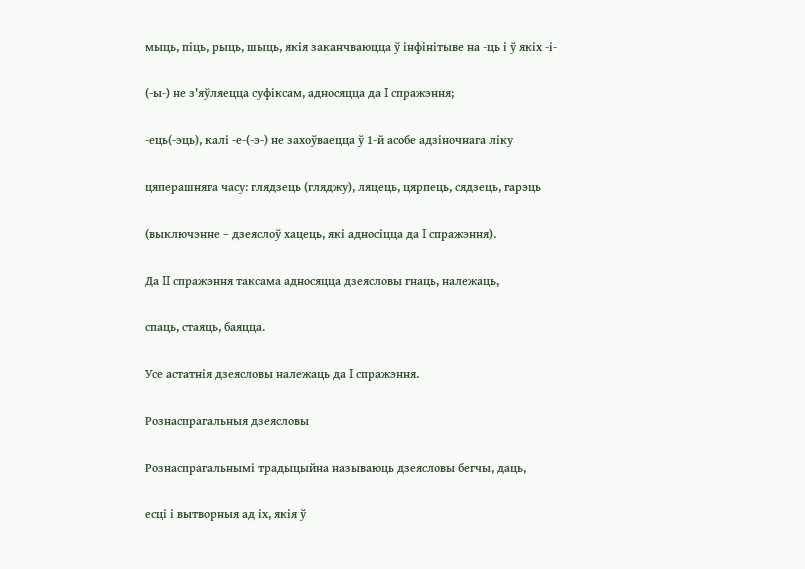мыць, піць, рыць, шыць, якія заканчваюцца ў інфінітыве на -ць і ў якіх -і-

(-ы-) не з'яўляецца суфіксам, адносяцца да I спражэння;

-ець(-эць), калі -е-(-э-) не захоўваецца ў 1-й асобе адзіночнага ліку

цяперашняга часу: глядзець (гляджу), ляцець, цярпець, сядзець, гарэць

(выключэнне – дзеяслоў хацець, які адносіцца да I спражэння).

Да II спражэння таксама адносяцца дзеясловы гнаць, належаць,

спаць, стаяць, баяцца.

Усе астатнія дзеясловы належаць да I спражэння.

Рознаспрагальныя дзеясловы

Рознаспрагальнымі традыцыйна называюць дзеясловы бегчы, даць,

есці і вытворныя ад іх, якія ў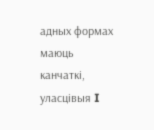адных формах маюць канчаткі, уласцівыя I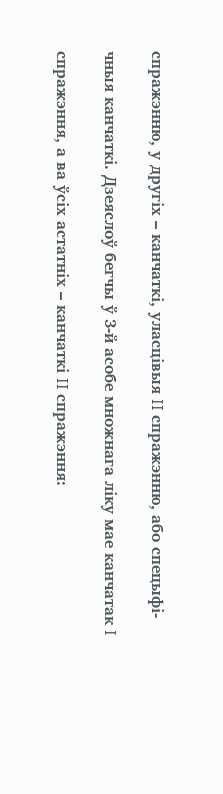спражэнню, у другіх – канчаткі, уласцівыя II спражэнню, або спецыфі-

чныя канчаткі. Дзеяслоў бегчы ў 3-й асобе множнага ліку мае канчатак I

спражэння, а ва ўсіх астатніх – канчаткі II спражэння: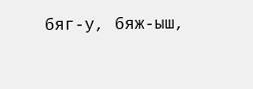бяг-у, бяж-ыш,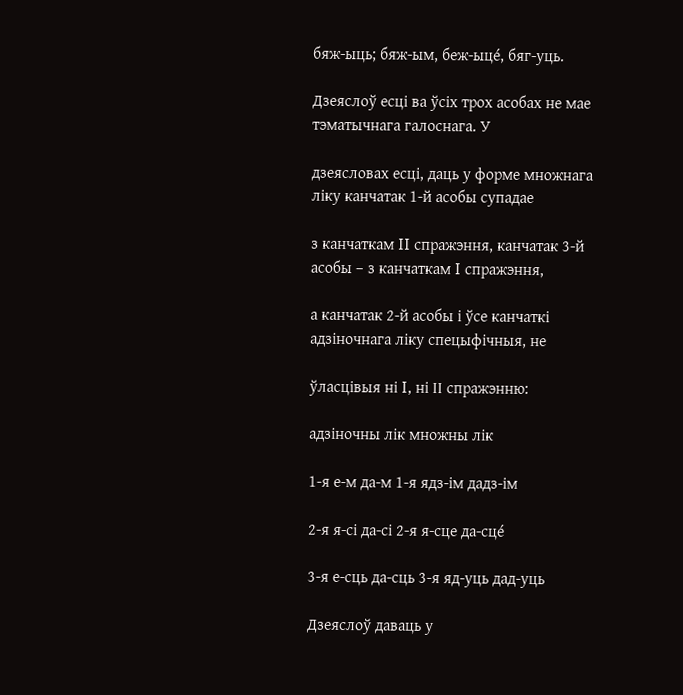бяж-ыць; бяж-ым, беж-ыцé, бяг-уць.

Дзеяслоў есці ва ўсіх трох асобах не мае тэматычнага галоснага. У

дзеясловах есці, даць у форме множнага ліку канчатак 1-й асобы супадае

з канчаткам II спражэння, канчатак 3-й асобы – з канчаткам I спражэння,

а канчатак 2-й асобы і ўсе канчаткі адзіночнага ліку спецыфічныя, не

ўласцівыя ні I, ні ІІ спражэнню:

адзіночны лік множны лік

1-я е-м да-м 1-я ядз-ім дадз-ім

2-я я-сі да-сі 2-я я-сце да-сцé

3-я е-сць да-сць 3-я яд-уць дад-уць

Дзеяслоў даваць у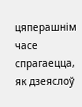цяперашнім часе спрагаецца, як дзеяслоў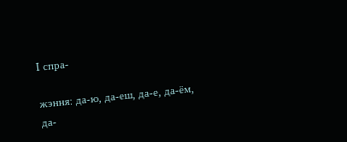I спра-

жэння: да-ю, да-еш, да-е, да-ём, да-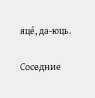яцé, да-юць.

Соседние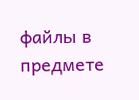файлы в предмете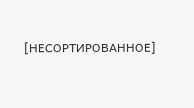[НЕСОРТИРОВАННОЕ]